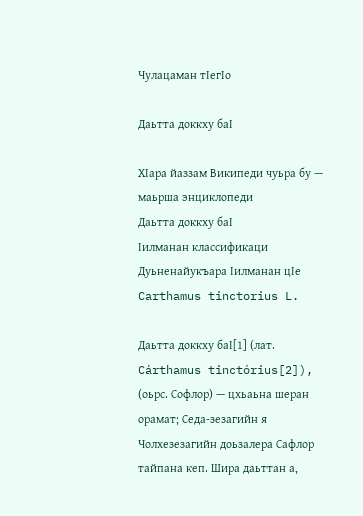Чулацаман тӀегӀо

Даьтта доккху баӀ

ХӀара йаззам Википеди чуьра бу — маьрша энциклопеди
Даьтта доккху баӀ
Ӏилманан классификаци
Дуьненайукъара Ӏилманан цӀе
Carthamus tinctorius L.

Даьтта доккху баӀ[1] (лат. Cárthamus tinctórius[2]), (оьрс. Софлор) — цхьаьна шеран орамат; Седа-зезагийн я Чолхезезагийн доьзалера Сафлор тайпана кеп. Шира даьттан а,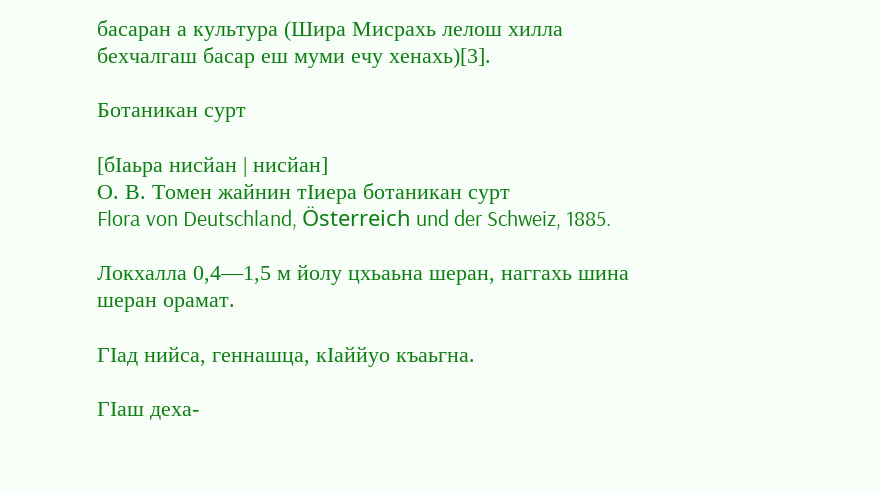басаран а культура (Шира Мисрахь лелош хилла бехчалгаш басар еш муми ечу хенахь)[3].

Ботаникан сурт

[бӀаьра нисйан | нисйан]
О. В. Томен жайнин тӀиера ботаникан сурт
Flora von Deutschland, Österreich und der Schweiz, 1885.

Локхалла 0,4—1,5 м йолу цхьаьна шеран, наггахь шина шеран орамат.

ГӀад нийса, геннашца, кӀаййуо къаьгна.

ГӀаш деха-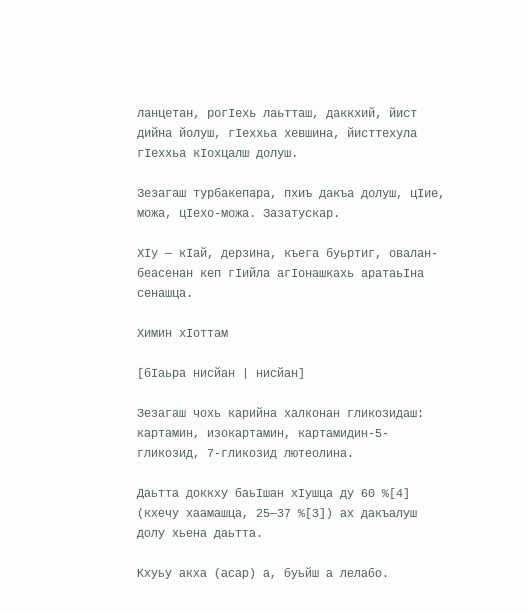ланцетан, рогӀехь лаьтташ, даккхий, йист дийна йолуш, гӀеххьа хевшина, йисттехула гӀеххьа кӀохцалш долуш.

Зезагаш турбакепара, пхиъ дакъа долуш, цӀие, можа, цӀехо-можа. Зазатускар.

ХӀу — кӀай, дерзина, къега буьртиг, овалан-беасенан кеп гӀийла агӀонашкахь аратаьӀна сенашца.

Химин хӀоттам

[бӀаьра нисйан | нисйан]

Зезагаш чохь карийна халконан гликозидаш: картамин, изокартамин, картамидин-5-гликозид, 7-гликозид лютеолина.

Даьтта доккху баьӀшан хӀушца ду 60 %[4] (кхечу хаамашца, 25—37 %[3]) ах дакъалуш долу хьена даьтта.

Кхуьу акха (асар) а, буьйш а лелабо.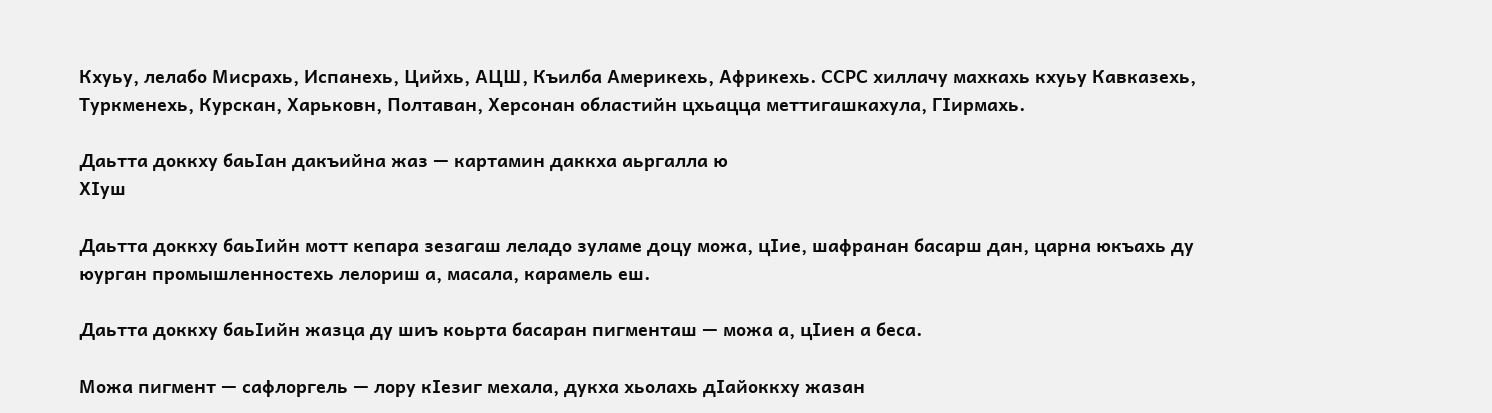Кхуьу, лелабо Мисрахь, Испанехь, Цийхь, АЦШ, Къилба Америкехь, Африкехь. ССРС хиллачу махкахь кхуьу Кавказехь, Туркменехь, Курскан, Харьковн, Полтаван, Херсонан областийн цхьацца меттигашкахула, ГӀирмахь.

Даьтта доккху баьӀан дакъийна жаз — картамин даккха аьргалла ю
ХӀуш

Даьтта доккху баьӀийн мотт кепара зезагаш леладо зуламе доцу можа, цӀие, шафранан басарш дан, царна юкъахь ду юурган промышленностехь лелориш а, масала, карамель еш.

Даьтта доккху баьӀийн жазца ду шиъ коьрта басаран пигменташ — можа а, цӀиен а беса.

Можа пигмент — сафлоргель — лору кӀезиг мехала, дукха хьолахь дӀайоккху жазан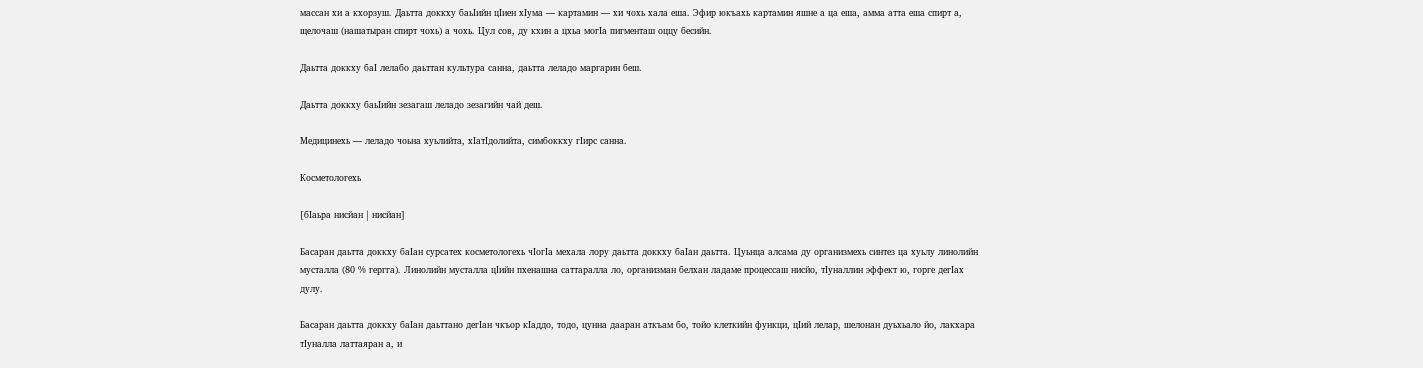массан хи а кхорзуш. Даьтта доккху баьӀийн цӀиен хӀума — картамин — хи чохь хала еша. Эфир юкъахь картамин яшне а ца еша, амма атта еша спирт а, щелочаш (нашатыран спирт чохь) а чохь. Цул сов, ду кхин а цхьа могӀа пигменташ оццу бесийн.

Даьтта доккху баӀ лелабо даьттан культура санна, даьтта леладо маргарин беш.

Даьтта доккху баьӀийн зезагаш леладо зезагийн чай деш.

Медицинехь — леладо чоьна хуьлийта, хӀатӀдолийта, симбоккху гӀирс санна.

Косметологехь

[бӀаьра нисйан | нисйан]

Басаран даьтта доккху баӀан сурсатех косметологехь чӀогӀа мехала лору даьтта доккху баӀан даьтта. Цуьнца алсама ду организмехь синтез ца хуьлу линолийн мусталла (80 % гергга). Линолийн мусталла цӀийн пхенашна саттаралла ло, организман белхан ладаме процессаш нисйо, тӀуналлин эффект ю, горге дегӀах дулу.

Басаран даьтта доккху баӀан даьттано дегӀан чкъор кӀаддо, тодо, цунна дааран аткъам бо, тойо клеткийн функци, цӀий лелар, шелонан дуьхьало йо, лакхара тӀуналла латтаяран а, и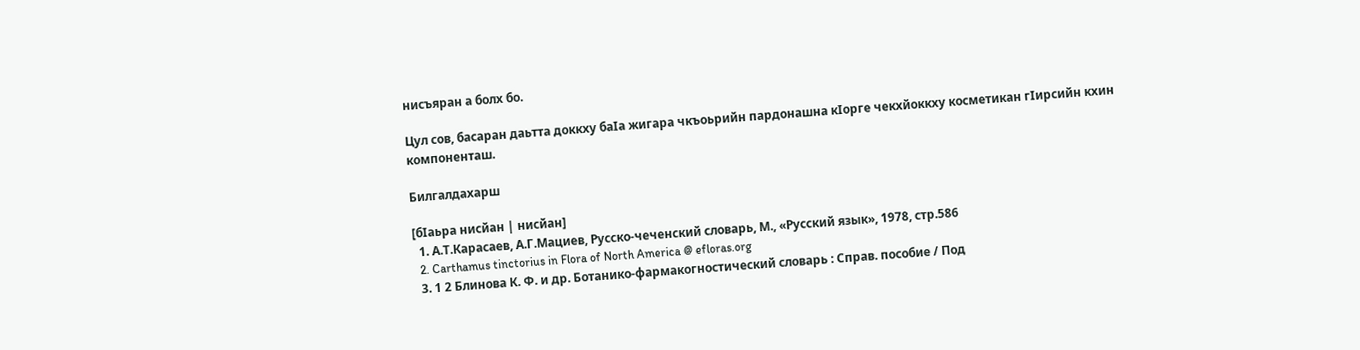нисъяран а болх бо.

Цул сов, басаран даьтта доккху баӀа жигара чкъоьрийн пардонашна кӀорге чекхйоккху косметикан гӀирсийн кхин компоненташ.

Билгалдахарш

[бӀаьра нисйан | нисйан]
  1. А.Т.Карасаев, А.Г.Мациев, Русско-чеченский словарь, М., «Русский язык», 1978, стр.586
  2. Carthamus tinctorius in Flora of North America @ efloras.org
  3. 1 2 Блинова К. Ф. и др. Ботанико-фармакогностический словарь : Справ. пособие / Под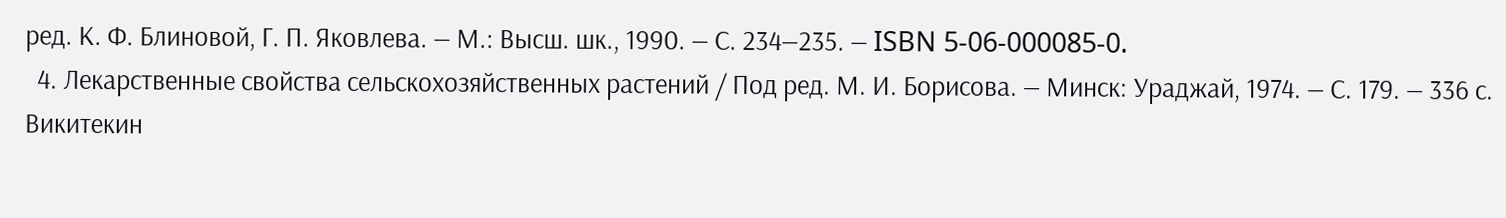ред. К. Ф. Блиновой, Г. П. Яковлева. — М.: Высш. шк., 1990. — С. 234—235. — ISBN 5-06-000085-0.
  4. Лекарственные свойства сельскохозяйственных растений / Под ред. М. И. Борисова. — Минск: Ураджай, 1974. — С. 179. — 336 с.
Викитекин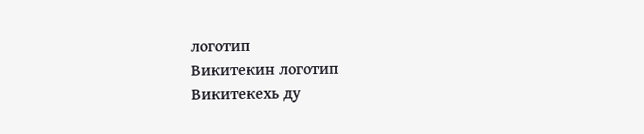логотип
Викитекин логотип
Викитекехь ду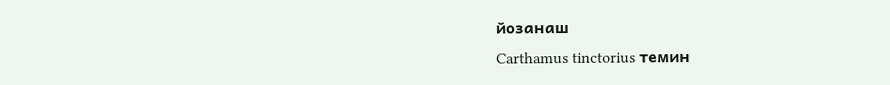йозанаш
Carthamus tinctorius темин